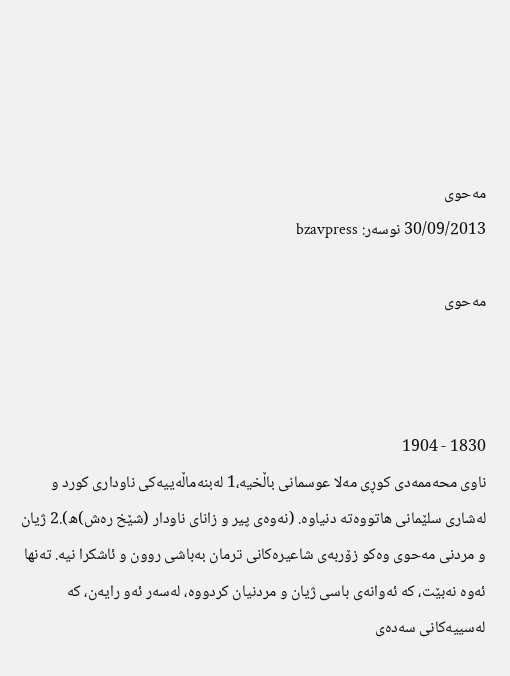مه‌حوی‌
30/09/2013 نوسەر: bzavpress

مه‌حوی‌



1830 - 1904
ناوی‌ محه‌ممه‌دی‌ كوڕی‌ مه‌لا عوسمانی‌ باڵخیه‌،1 له‌بنه‌ماڵه‌ییه‌كی‌ ناوداری‌ كورد و له‌شاری‌ سلێمانی‌ هاتووه‌ته‌ دنیاوه‌. (نه‌وه‌ی‌ پیر و زانای‌ ناودار (شێخ ره‌ش)ه‌).2 ژیان و مردنی‌ مه‌حوی‌ وه‌كو زۆربه‌ی‌ شاعیره‌كانی‌ ترمان به‌باشی‌ روون و ئاشكرا نیه‌. ته‌نها ئه‌وه‌ نه‌بێت، كه‌ ئه‌وانه‌ی‌ باسی‌ ژیان و مردنیان كردووه‌، له‌سه‌ر ئه‌و رایه‌ن، كه‌ له‌سییه‌كانی‌ سه‌ده‌ی‌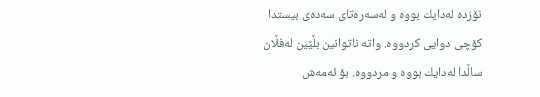نۆزده‌ له‌دایك بووه‌ و له‌سه‌ره‌تای‌ سه‌ده‌ی‌ بیستدا كۆچی‌ دوایی‌ كردووه‌. واته‌ ناتوانین بڵێین له‌فڵان ساڵدا له‌دایك بووه‌ و مردووه‌. بۆ ئه‌مه‌ش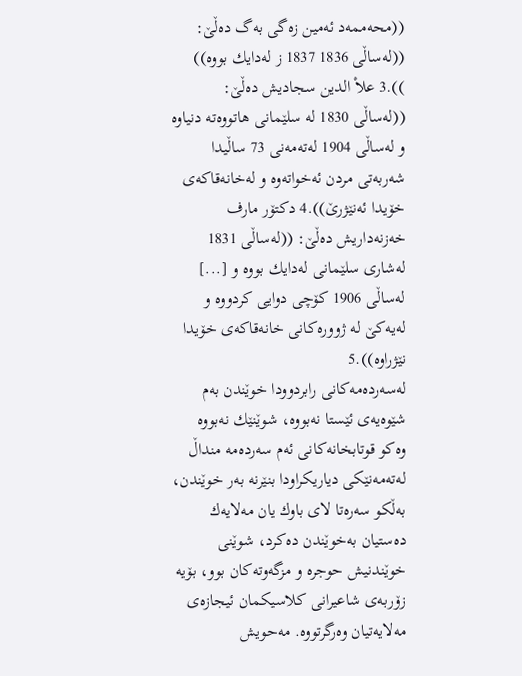((محه‌ممه‌د ئه‌مین زه‌گی‌ به‌گ ده‌ڵێ‌: ((له‌ساڵی‌ 1836 1837 ز له‌دایك بووه‌)) )).3 علاْ الدین سجادیش ده‌ڵێ‌: ((له‌ساڵی‌ 1830 له‌ سلێمانی‌ هاتووه‌ته‌ دنیاوه‌ و له‌ساڵی‌ 1904 له‌ته‌مه‌نی‌ 73 ساڵیدا شه‌ربه‌تی‌ مردن ئه‌خواته‌وه‌ و له‌خانه‌قاكه‌ی‌ خۆیدا ئه‌نێژرێ‌)).4 دكتۆر مارف خه‌زنه‌داریش ده‌ڵێ‌: ((له‌ساڵی‌ 1831 له‌شاری‌ سلێمانی‌ له‌دایك بووه‌ و [...] له‌ساڵی‌ 1906 كۆچی‌ دوایی‌ كردووه‌ و له‌یه‌كێ‌ له‌ ژووره‌كانی‌ خانه‌قاكه‌ی‌ خۆیدا نێژراوه‌)).5
له‌سه‌رده‌مه‌كانی‌ رابردوودا خوێندن به‌م شێوه‌یه‌ی‌ ئێستا نه‌بووه‌، شوێنێك نه‌بووه‌ وه‌كو قوتابخانه‌كانی‌ ئه‌م سه‌رده‌مه‌ منداڵ‌ له‌ته‌مه‌نێكی‌ دیاریكراودا بنێرنه‌ به‌ر خوێندن، به‌ڵكو سه‌ره‌تا لای‌ باوك یان مه‌لایه‌ك ده‌ستیان به‌خوێندن ده‌كرد، شوێنی‌ خوێندنیش حوجره‌ و مزگه‌وته‌كان بوو، بۆیه‌ زۆربه‌ی‌ شاعیرانی‌ كلاسیكمان ئیجازه‌ی‌ مه‌لایه‌تیان وه‌رگرتووه‌. مه‌حویش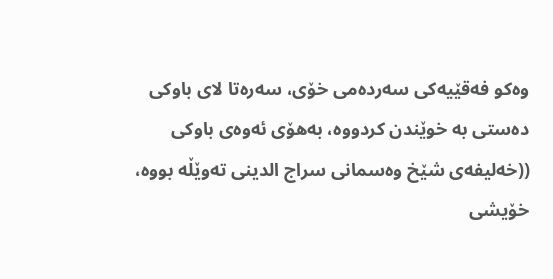وه‌كو فه‌قێیه‌كی‌ سه‌رده‌می‌ خۆی‌، سه‌ره‌تا لای‌ باوكی‌ ده‌ستی‌ به‌ خوێندن كردووه‌، به‌هۆی‌ ئه‌وه‌ی‌ باوكی‌ ((خه‌لیفه‌ی‌ شێخ وه‌سمانی‌ سراج الدینی‌ ته‌وێڵه‌ بووه‌، خۆیشی‌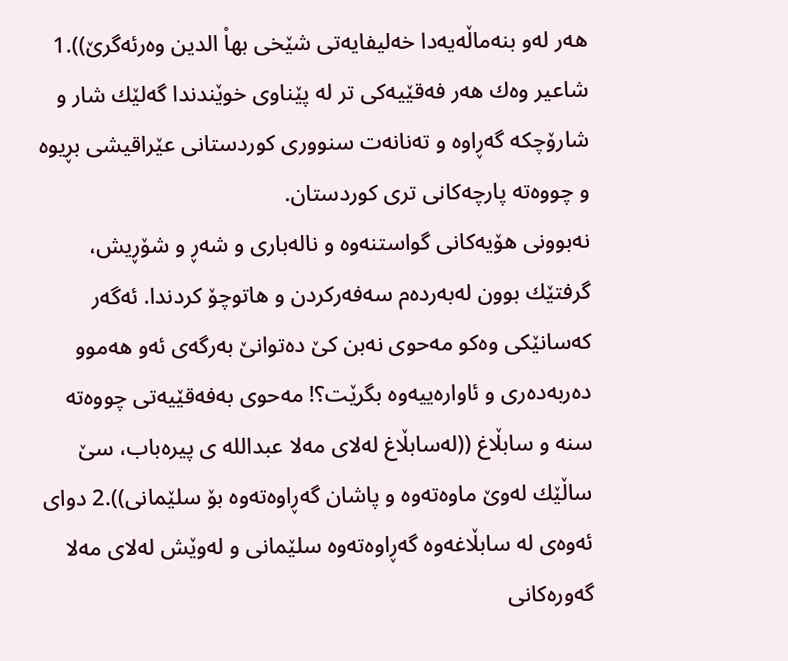هه‌ر له‌و بنه‌ماڵه‌یه‌دا خه‌لیفایه‌تی‌ شێخی‌ بهاْ الدین وه‌رئه‌گرێ‌)).1 شاعیر وه‌ك هه‌ر فه‌قێیه‌كی‌ تر له‌ پێناوی‌ خوێندندا گه‌لێك شار و شارۆچكه‌ گه‌ڕاوه‌ و ته‌نانه‌ت سنووری‌ كوردستانی‌ عێراقیشی‌ بڕیوه‌ و چووه‌ته‌ پارچه‌كانی‌ تری‌ كوردستان.
نه‌بوونی‌ هۆیه‌كانی‌ گواستنه‌وه‌ و ناله‌باری‌ و شه‌ڕ و شۆڕیش، گرفتێك بوون له‌به‌رده‌م سه‌فه‌ركردن و هاتوچۆ كردندا. ئه‌گه‌ر كه‌سانێكی‌ وه‌كو مه‌حوی‌ نه‌بن كێ‌ ده‌توانێ‌ به‌رگه‌ی‌ ئه‌و هه‌موو ده‌ربه‌ده‌ری‌ و ئاواره‌ییه‌وه‌ بگرێت؟! مه‌حوی‌ به‌فه‌قێیه‌تی‌ چووه‌ته‌ سنه‌ و سابڵاغ ((له‌سابڵاغ له‌لای‌ مه‌لا عبدالله ی‌ پیره‌باب، سێ‌ ساڵێك له‌وێ‌ ماوه‌ته‌وه‌ و پاشان گه‌ڕاوه‌ته‌وه‌ بۆ سلێمانی‌)).2 دوای‌ ئه‌وه‌ی‌ له‌ سابڵاغه‌وه‌ گه‌ڕاوه‌ته‌وه‌ سلێمانی‌ و له‌وێش له‌لای‌ مه‌لا گه‌وره‌كانی‌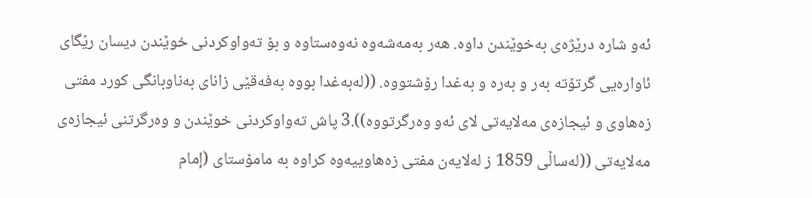ئه‌و شاره‌ درێژه‌ی‌ به‌خوێندن داوه‌. هه‌ر به‌مه‌شه‌وه‌ نه‌وه‌ستاوه‌ و بۆ ته‌واوكردنی‌ خوێندن دیسان رێگای‌ ئاواره‌یی‌ گرتۆته‌ به‌ر و به‌ره‌ و به‌غدا رۆشتووه‌. ((له‌به‌غدا بووه‌ به‌فه‌قێی‌ زانای‌ به‌ناوبانگی‌ كورد مفتی‌ زه‌هاوی‌ و ئیجازه‌ی‌ مه‌لایه‌تی‌ لای‌ ئه‌و وه‌رگرتووه‌)).3 پاش ته‌واوكردنی‌ خوێندن و وه‌رگرتنی‌ ئیجازه‌ی‌ مه‌لایه‌تی‌ ((له‌ساڵی‌ 1859 ز له‌لایه‌ن مفتی‌ زه‌هاوییه‌وه‌ كراوه‌ به‌ مامۆستای‌ (إمام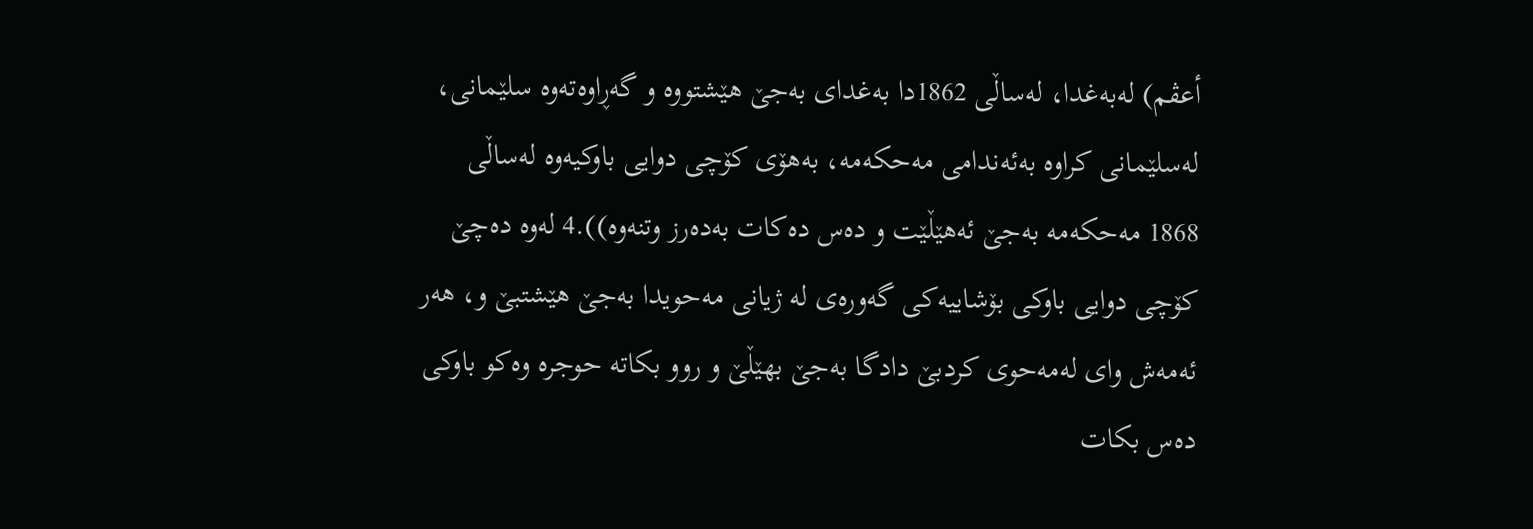أعڤم) له‌به‌غدا، له‌ساڵی‌ 1862دا به‌غدای‌ به‌جێ‌ هێشتووه‌ و گه‌ڕاوه‌ته‌وه‌ سلێمانی‌، له‌سلێمانی‌ كراوه‌ به‌ئه‌ندامی‌ مه‌حكه‌مه‌، به‌هۆی‌ كۆچی‌ دوایی‌ باوكیه‌وه‌ له‌ساڵی‌ 1868 مه‌حكه‌مه‌ به‌جێ‌ ئه‌هێڵێت و ده‌س ده‌كات به‌ده‌رز وتنه‌وه‌)).4 له‌وه‌ ده‌چێ‌ كۆچی‌ دوایی‌ باوكی‌ بۆشاییه‌كی‌ گه‌وره‌ی‌ له‌ ژیانی‌ مه‌حویدا به‌جێ‌ هێشتبێ‌ و، هه‌ر ئه‌مه‌ش وای‌ له‌مه‌حوی‌ كردبێ‌ دادگا به‌جێ‌ بهێڵێ‌ و روو بكاته‌ حوجره‌ وه‌كو باوكی‌ ده‌س بكات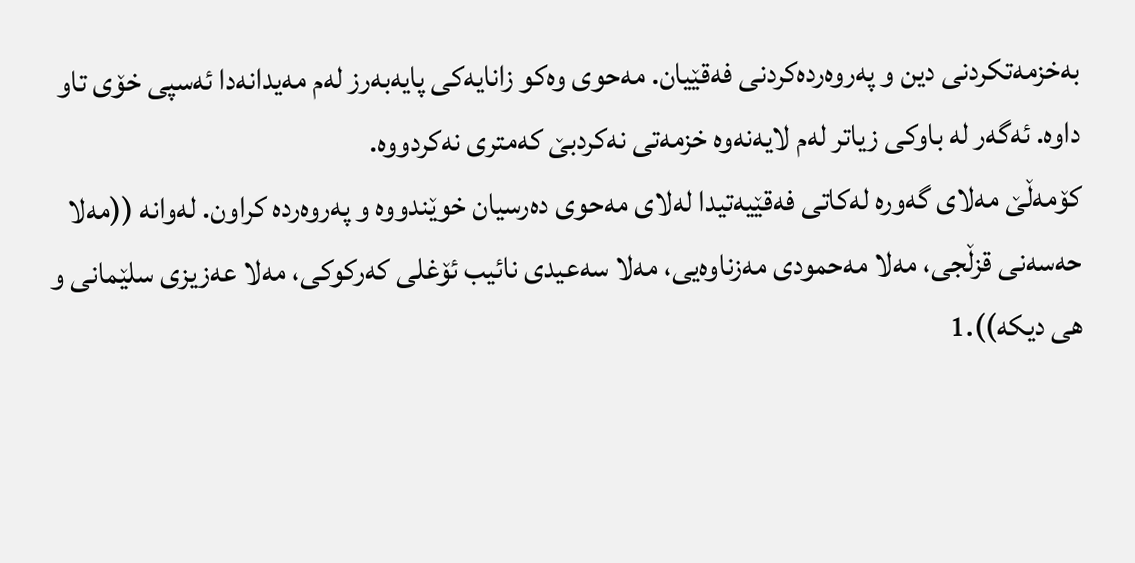به‌خزمه‌تكردنی‌ دین و په‌روه‌رده‌كردنی‌ فه‌قێیان. مه‌حوی‌ وه‌كو زانایه‌كی‌ پایه‌به‌رز له‌م مه‌یدانه‌دا ئه‌سپی‌ خۆی‌ تاو داوه‌. ئه‌گه‌ر له‌ باوكی‌ زیاتر له‌م لایه‌نه‌وه‌ خزمه‌تی‌ نه‌كردبێ‌ كه‌متری‌ نه‌كردووه‌.
كۆمه‌ڵێ‌ مه‌لای‌ گه‌وره‌ له‌كاتی‌ فه‌قێیه‌تیدا له‌لای‌ مه‌حوی‌ ده‌رسیان خوێندووه‌ و په‌روه‌رده‌ كراون. له‌وانه‌ ((مه‌لا حه‌سه‌نی‌ قزڵجی‌، مه‌لا مه‌حمودی‌ مه‌زناوه‌یی‌، مه‌لا سه‌عیدی‌ نائیب ئۆغلی‌ كه‌ركوكی‌، مه‌لا عه‌زیزی‌ سلێمانی‌ و هی‌ دیكه‌)).1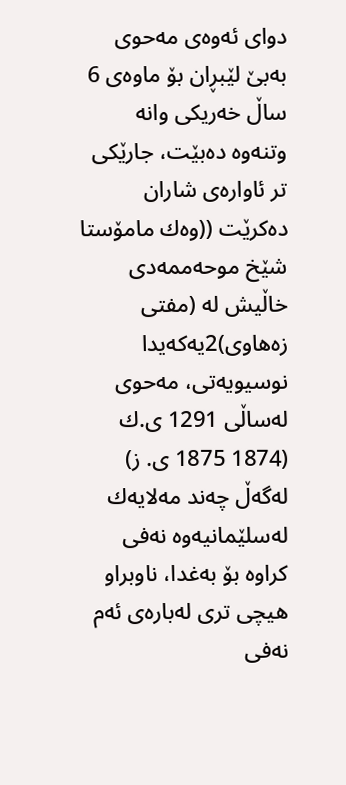دوای‌ ئه‌وه‌ی‌ مه‌حوی‌ به‌بێ‌ لێبڕان بۆ ماوه‌ی‌ 6 ساڵ‌ خه‌ریكی‌ وانه‌ وتنه‌وه‌ ده‌بێت، جارێكی‌ تر ئاواره‌ی‌ شاران ده‌كرێت ((وه‌ك مامۆستا شێخ موحه‌ممه‌دی‌ خاڵیش له‌ (مفتی‌ زه‌هاوی‌)2یه‌كه‌یدا نوسیویه‌تی‌، مه‌حوی‌ له‌ساڵی‌ 1291 ی‌.ك (1874 1875 ی‌. ز) له‌گه‌ڵ‌ چه‌ند مه‌لایه‌ك له‌سلێمانیه‌وه‌ نه‌فی‌ كراوه‌ بۆ به‌غدا، ناوبراو هیچی‌ تری‌ له‌باره‌ی‌ ئه‌م نه‌فی‌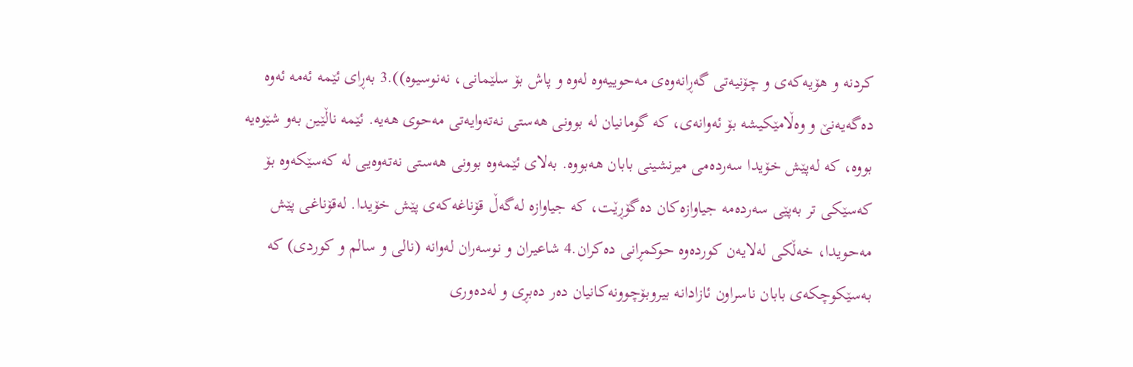كردنه‌ و هۆیه‌كه‌ی‌ و چۆنیه‌تی‌ گه‌ڕانه‌وه‌ی‌ مه‌حوییه‌وه‌ له‌وه‌ و پاش بۆ سلێمانی‌، نه‌نوسیوه‌)).3 به‌ڕای‌ ئێمه‌ ئه‌مه‌ ئه‌وه‌ ده‌گه‌یه‌نێ‌ و وه‌ڵامێكیشه‌ بۆ ئه‌وانه‌ی‌، كه‌ گومانیان له‌ بوونی‌ هه‌ستی‌ نه‌ته‌وایه‌تی‌ مه‌حوی‌ هه‌یه‌. ئێمه‌ ناڵێین به‌و شێوه‌یه‌ بووه‌، كه‌ له‌پێش خۆیدا سه‌رده‌می‌ میرنشینی‌ بابان هه‌بووه‌. به‌لای‌ ئێمه‌وه‌ بوونی‌ هه‌ستی‌ نه‌ته‌وه‌یی‌ له‌ كه‌سێكه‌وه‌ بۆ كه‌سێكی‌ تر به‌پێی‌ سه‌رده‌مه‌ جیاوازه‌كان ده‌گۆڕێت، كه‌ جیاوازه‌ له‌گه‌ڵ‌ قۆناغه‌كه‌ی‌ پێش خۆیدا. له‌قۆناغی‌ پێش مه‌حویدا، خه‌ڵكی‌ له‌لایه‌ن كورده‌وه‌ حوكمڕانی‌ ده‌كران.4 شاعیران و نوسه‌ران له‌وانه‌ (نالی‌ و سالم و كوردی‌) كه‌ به‌سێكوچكه‌ی‌ بابان ناسراون ئازادانه‌ بیروبۆچوونه‌كانیان ده‌ر ده‌بڕی‌ و له‌ده‌وری‌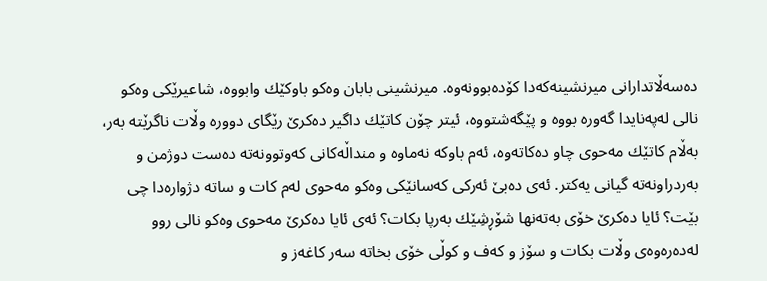ده‌سه‌ڵاتدارانی‌ میرنشینه‌كه‌دا كۆده‌بوونه‌وه‌. میرنشینی‌ بابان وه‌كو باوكێك وابووه‌، شاعیرێكی‌ وه‌كو نالی‌ له‌په‌نایدا گه‌وره‌ بووه‌ و پێگه‌شتووه‌، ئیتر چۆن كاتێك داگیر ده‌كرێ‌ رێگای‌ دووره‌ وڵات ناگرێته‌ به‌ر، به‌ڵام كاتێك مه‌حوی‌ چاو ده‌كاته‌وه‌، ئه‌م باوكه‌ نه‌ماوه‌ و منداڵه‌كانی‌ كه‌وتوونه‌ته‌ ده‌ست دوژمن و به‌ردراونه‌ته‌ گیانی‌ یه‌كتر. ئه‌ی‌ ده‌بێ‌ ئه‌ركی‌ كه‌سانێكی‌ وه‌كو مه‌حوی‌ له‌م كات و ساته‌ دژواره‌دا چی‌ بێت؟ ئایا ده‌كرێ‌ خۆی‌ به‌ته‌نها شۆڕشِێك به‌رپا بكات؟ ئه‌ی‌ ئایا ده‌كرێ‌ مه‌حوی‌ وه‌كو نالی‌ روو له‌ده‌ره‌وه‌ی‌ وڵات بكات و سۆز و كه‌ف و كوڵی‌ خۆی‌ بخاته‌ سه‌ر كاغه‌ز و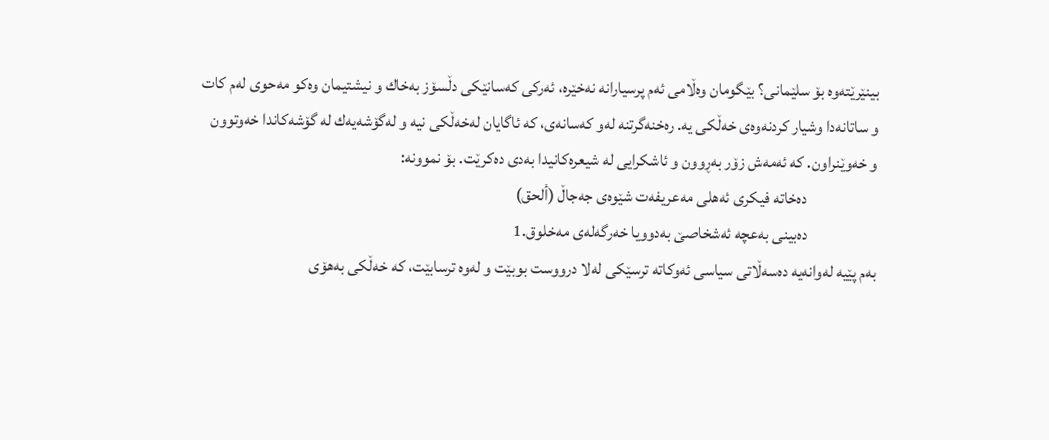بینێرێته‌وه‌ بۆ سلێمانی‌؟ بێگومان وه‌ڵامی‌ ئه‌م پرسیارانه‌ نه‌خێره‌، ئه‌ركی‌ كه‌سانێكی‌ دڵسۆز به‌خاك و نیشتیمان وه‌كو مه‌حوی‌ له‌م كات و ساتانه‌دا وشیار كردنه‌وه‌ی‌ خه‌ڵكی‌ یه‌. ره‌خنه‌گرتنه‌ له‌و كه‌سانه‌ی‌، كه‌ ئاگایان له‌خه‌ڵكی‌ نیه‌ و له‌گۆشه‌یه‌ك له‌ گۆشه‌كاندا خه‌وتوون و خه‌وێنراون. كه‌ ئه‌مه‌ش زۆر به‌ڕوون و ئاشكرایی‌ له‌ شیعره‌كانیدا به‌دی‌ ده‌كرێت. بۆ نموونه‌:
                     ده‌خاته‌ فیكری‌ ئه‌هلی‌ مه‌عریفه‌ت شێوه‌ی‌ جه‌جاڵ‌ (ألحق)
                     ده‌بینی‌ به‌عچه ئه‌شخاصێ‌ به‌دوویا خه‌رگه‌له‌ی‌ مه‌خلوق.1
به‌م پێیه‌ له‌وانه‌یه‌ ده‌سه‌ڵاتی‌ سیاسی‌ ئه‌وكاته‌ ترسێكی‌ له‌لا درووست بوبێت و له‌وه‌ ترسابێت، كه‌ خه‌ڵكی‌ به‌هۆی‌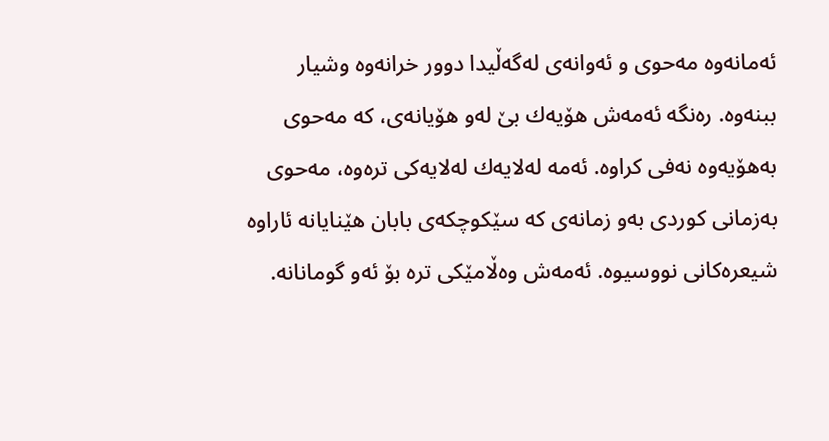ئه‌مانه‌وه‌ مه‌حوی‌ و ئه‌وانه‌ی‌ له‌گه‌ڵیدا دوور خرانه‌وه‌ وشیار ببنه‌وه‌. ره‌نگه‌ ئه‌مه‌ش هۆیه‌ك بێ‌ له‌و هۆیانه‌ی‌، كه‌ مه‌حوی‌ به‌هۆیه‌وه‌ نه‌فی‌ كراوه‌. ئه‌مه‌ له‌لایه‌ك له‌لایه‌كی‌ تره‌وه‌، مه‌حوی‌ به‌زمانی‌ كوردی‌ به‌و زمانه‌ی‌ كه‌ سێكوچكه‌ی‌ بابان هێنایانه‌ ئاراوه‌ شیعره‌كانی‌ نووسیوه‌. ئه‌مه‌ش وه‌ڵامێكی‌ تره‌ بۆ ئه‌و گومانانه‌.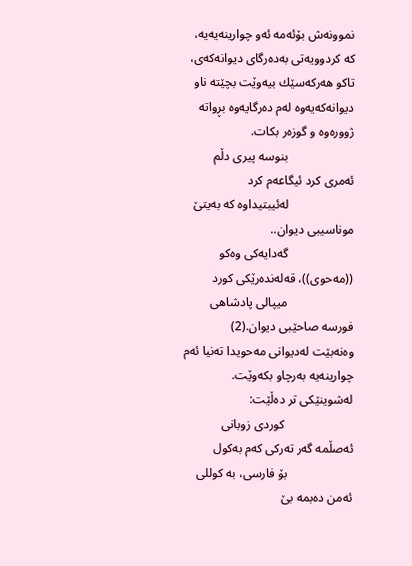نموونه‌ش بۆئه‌مه‌ ئه‌و چوارینه‌یه‌یه‌، كه‌ كردوویه‌تی‌ به‌ده‌رگای‌ دیوانه‌كه‌ی‌، تاكو هه‌ركه‌سێك بیه‌وێت بچێته‌ ناو دیوانه‌كه‌یه‌وه‌ له‌م ده‌رگایه‌وه‌ بڕواته‌ ژووره‌وه‌ و گوزه‌ر بكات.
                     بنوسه‌ پیری‌ دڵم ئه‌مری‌ كرد ئیگاعه‌م كرد
                     له‌ئیبتیداوه‌ كه‌ به‌یتێ‌ موناسیبی‌ دیوان..
                     گه‌دایه‌كی‌ وه‌كو ((مه‌حوی‌))، قه‌له‌نده‌رێكی‌ كورد
                     میپالی‌ پادشاهی‌ فورسه‌ صاحێبی‌ دیوان.(2)
وه‌نه‌بێت له‌دیوانی‌ مه‌حویدا ته‌نیا ئه‌م چوارینه‌یه‌ به‌رچاو بكه‌وێت. له‌شوینێكی‌ تر ده‌ڵێت:
                      كوردی‌ زوبانی‌ ئه‌صڵمه‌ گه‌ر ته‌ركی‌ كه‌م به‌كول
                     بۆ فارسی‌، به‌ كوللی‌ ئه‌من ده‌بمه‌ بێ‌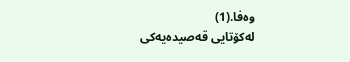وه‌فا.(1)
له‌كۆتایی‌ قه‌صیده‌یه‌كی‌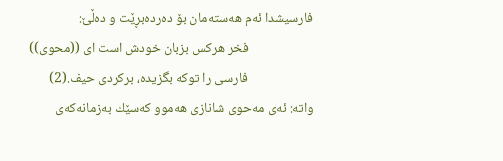فارسیشدا ئه‌م هه‌سته‌مان بۆ ده‌رده‌بڕێت و ده‌ڵێ‌:
                     فخر هركس بزبان خودش است ای‌ ((محوی‌))
                     فارسی‌ را توكه‌ بگزیده‌، بركردی‌ حیف.(2)
واته‌: ئه‌ی‌ مه‌حوی‌ شانازی‌ هه‌موو كه‌سێك به‌زمانه‌كه‌ی‌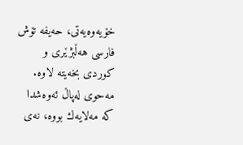خۆیه‌وه‌یه‌تی‌، حه‌یفه‌ تۆش فارسی‌ هه‌ڵبژێری‌ و كوردی‌ بخه‌یته‌ لاوه‌.
مه‌حوی‌ له‌پاڵ‌ ئه‌وه‌شدا كه‌ مه‌لایه‌ك بووه‌، نه‌ی‌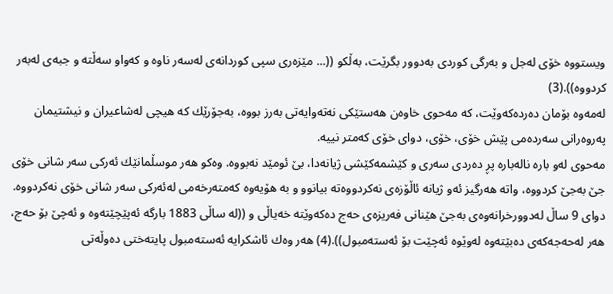ویستووه‌ خۆی‌ له‌جل و به‌رگی‌ كوردی‌ به‌دوور بگرێت، به‌ڵكو ((... مێزه‌ری‌ سپی‌ كوردانه‌ی‌ له‌سه‌ر ناوه‌ و كه‌واو سه‌ڵته‌ و جبه‌ی‌ له‌به‌ر كردووه‌)).(3)
له‌مه‌وه‌ بۆمان ده‌رده‌كه‌وێت، كه‌ مه‌حوی‌ خاوه‌ن هه‌ستێكی‌ نه‌ته‌وایه‌تی‌ به‌رز بووه‌، به‌جۆرێك كه‌ هیچی‌ له‌شاعیران و نیشتیمان په‌روه‌رانی‌ سه‌رده‌می‌ پێش خۆی‌، خۆی‌، دوای‌ خۆی‌ كه‌متر نییه‌.
مه‌حوی‌ له‌و باره‌ ناله‌باره‌ پڕ ده‌ردی‌ سه‌ری‌ و كێشمه‌كێشی‌ ژیانه‌دا، بێ‌ ئومێد نه‌بووه‌. وه‌كو هه‌ر موسڵمانێك ئه‌ركی‌ سه‌ر شانی‌ خۆی‌ جێ‌ به‌جێ‌ كردووه‌، واته‌ هه‌رگیز ئه‌و ژیانه‌ ئاڵۆزه‌ی‌ نه‌كردووه‌ته‌ بیانوو و به‌ هۆیه‌وه‌ كه‌مته‌رخه‌می‌ له‌ئه‌ركی‌ سه‌ر شانی‌ خۆی‌ نه‌كردووه‌. دوای‌ 9 ساڵ‌ له‌دوورخرانه‌وه‌ی‌ به‌جێ هێنانی‌ فه‌ریزه‌ی‌ حه‌ج ده‌كه‌وێته‌ خه‌یاڵی‌ و ((له‌ ساڵی‌ 1883 بارگه‌ ئه‌پێچێته‌وه‌ و ئه‌چێ‌ بۆ حه‌ج، هه‌ر له‌حه‌جه‌كه‌ی‌ ده‌بێته‌وه‌ له‌وێوه‌ ئه‌چێت بۆ ئه‌سته‌مبول)).(4) هه‌ر وه‌ك ئاشكرایه‌ ئه‌سته‌مبول پایته‌ختی‌ ده‌وڵه‌تی‌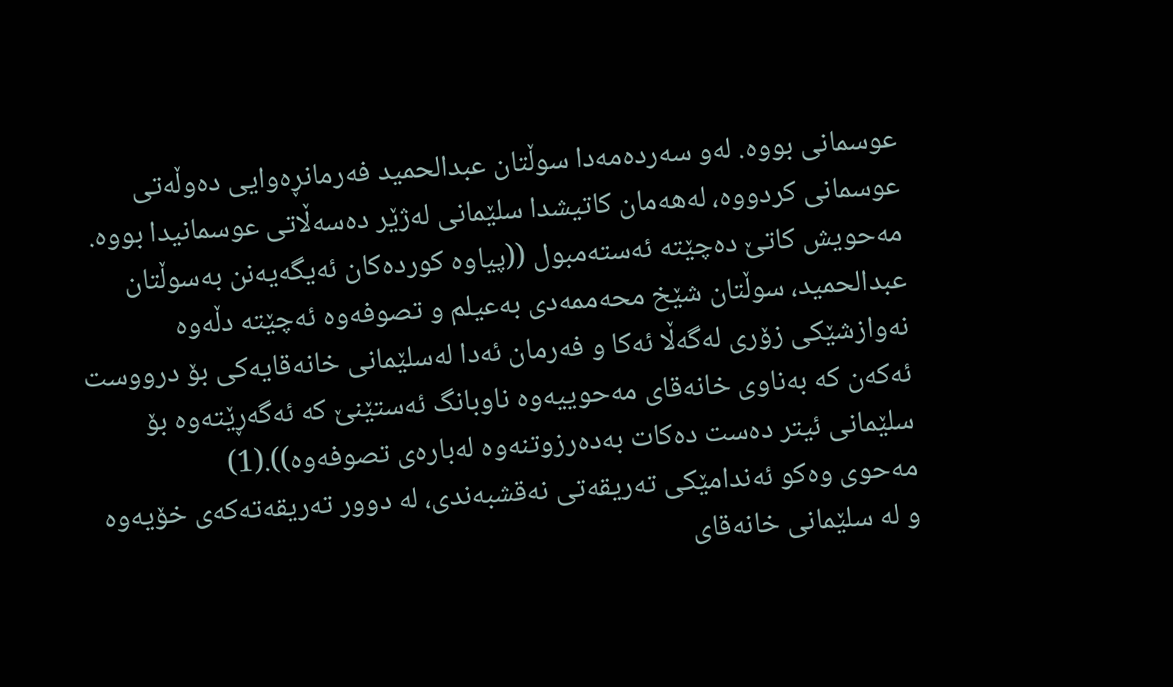عوسمانی‌ بووه‌. له‌و سه‌رده‌مه‌دا سوڵتان عبدالحمید فه‌رمانڕه‌وایی‌ ده‌وڵه‌تی‌ عوسمانی‌ كردووه‌، له‌هه‌مان كاتیشدا سلێمانی‌ له‌ژێر ده‌سه‌ڵاتی‌ عوسمانیدا بووه‌. مه‌حویش كاتێ‌ ده‌چێته‌ ئه‌سته‌مبول ((پیاوه‌ كورده‌كان ئه‌یگه‌یه‌نن به‌سوڵتان عبدالحمید، سوڵتان شێخ محه‌ممه‌دی‌ به‌عیلم و تصوفه‌وه‌ ئه‌چێته‌ دڵه‌وه‌ نه‌وازشێكی‌ زۆری‌ له‌گه‌ڵا ئه‌كا و فه‌رمان ئه‌دا له‌سلێمانی‌ خانه‌قایه‌كی‌ بۆ درووست ئه‌كه‌ن كه‌ به‌ناوی‌ خانه‌قای‌ مه‌حوییه‌وه‌ ناوبانگ ئه‌ستێنێ‌ كه‌ ئه‌گه‌ڕێته‌وه‌ بۆ سلێمانی‌ ئیتر ده‌ست ده‌كات به‌ده‌رزوتنه‌وه‌ له‌باره‌ی‌ تصوفه‌وه‌)).(1)
مه‌حوی‌ وه‌كو ئه‌ندامێكی‌ ته‌ریقه‌تی‌ نه‌قشبه‌ندی‌، له‌ دوور ته‌ریقه‌ته‌كه‌ی‌ خۆیه‌وه‌ و له‌ سلێمانی‌ خانه‌قای‌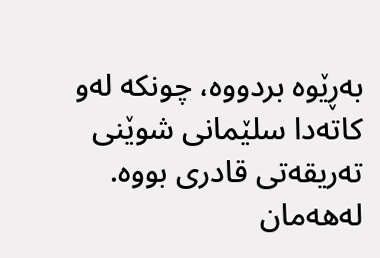به‌ڕێوه‌ بردووه‌، چونكه‌ له‌و كاته‌دا سلێمانی‌ شوێنی‌ ته‌ریقه‌تی‌ قادری‌ بووه‌. له‌هه‌مان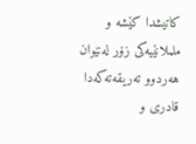كاتیشدا كێشه‌ و ململانێیه‌كی‌ زۆر له‌نێوان هه‌ردوو ته‌ریقه‌ته‌كه‌دا قادری‌ و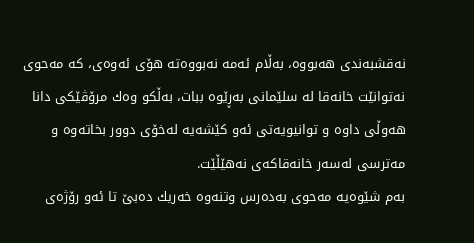نه‌قشبه‌ندی‌ هه‌بووه‌، به‌ڵام ئه‌مه‌ نه‌بووه‌ته‌ هۆی‌ ئه‌وه‌ی‌، كه‌ مه‌حوی‌ نه‌توانێت خانه‌قا له‌ سلێمانی‌ به‌ڕێوه‌ ببات، به‌ڵكو وه‌ك مرۆڤێكی‌ دانا هه‌وڵی‌ داوه‌ و توانیویه‌تی‌ ئه‌و كێشه‌یه‌ له‌خۆی‌ دوور بخاته‌وه‌ و مه‌ترسی‌ له‌سه‌ر خانه‌قاكه‌ی‌ نه‌هێڵێت.
به‌م شێوه‌یه‌ مه‌حوی‌ به‌ده‌رس وتنه‌وه‌ خه‌ریك ده‌بێ‌ تا ئه‌و رۆژه‌ی‌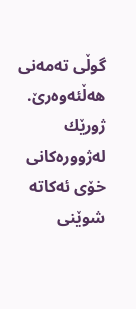گوڵی‌ ته‌مه‌نی‌ هه‌ڵئه‌وه‌رێ‌. ژورێك له‌ژووره‌كانی‌ خۆی‌ ئه‌كاته‌ شوێنی‌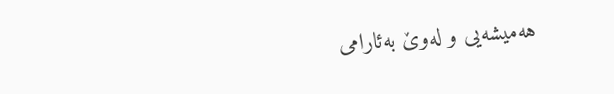هه‌میشه‌یی‌ و له‌وێ‌ به‌ئارامی‌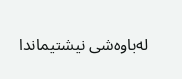له‌باوه‌شی‌ نیشتیماندا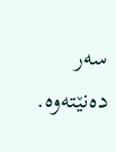سه‌ر ده‌نێته‌وه‌.